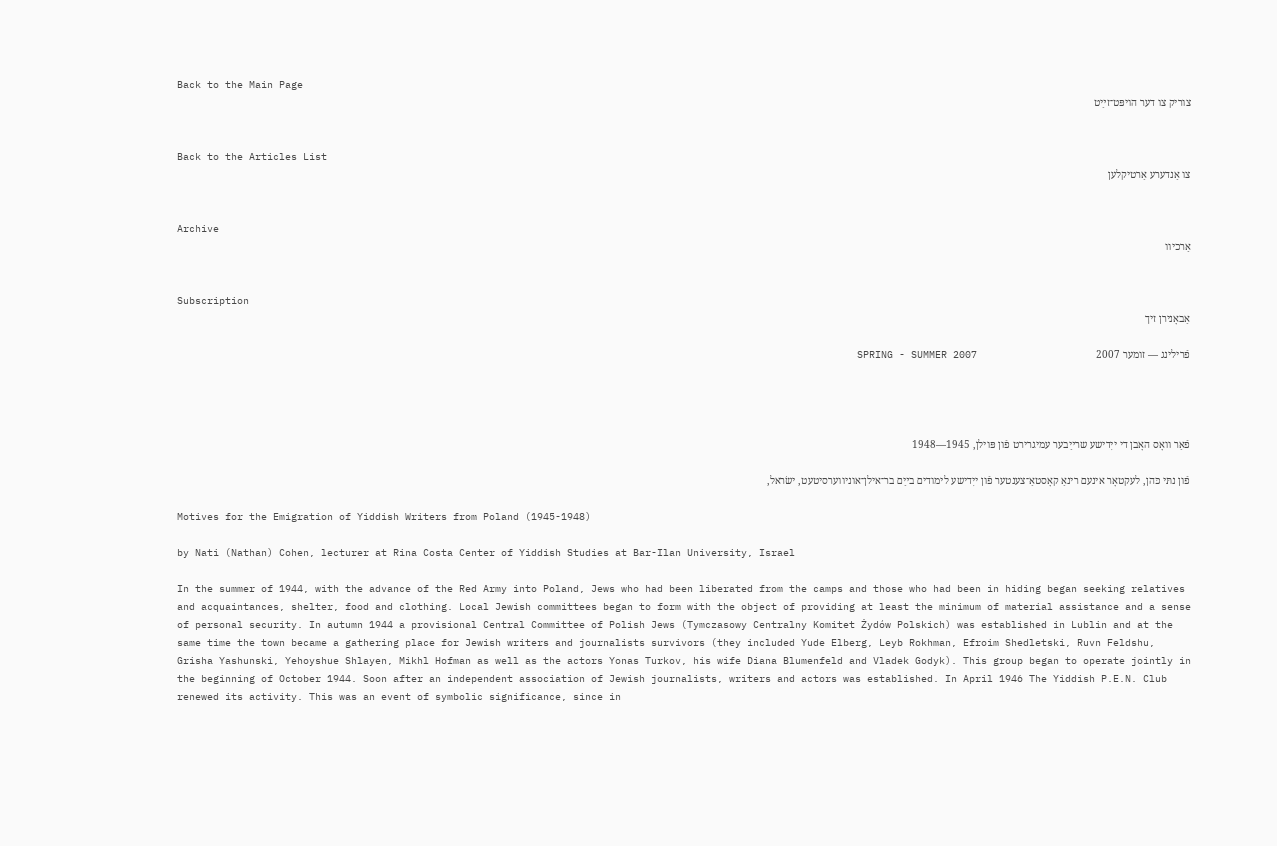Back to the Main Page
צוריק צו דער הויפּט־זײַט


Back to the Articles List
צו אַנדערע אַרטיקלען


Archive
אַרכיוו


Subscription
אַבאָנירן זיך

פֿרילינג — זומער 2007                                              SPRING - SUMMER 2007




פֿאַר וואָס האָבן די ייִדישע שרײַבער עמיגרירט פֿון פּוילן, 1945—1948

פֿון נתּי כּהן, לעקטאָר אינעם רינאַ קאָסטאַ־צענטער פֿון ייִדישע לימודים בײַם בר־אילן־אוניווערסיטעט, ישׂראל,

Motives for the Emigration of Yiddish Writers from Poland (1945-1948)

by Nati (Nathan) Cohen, lecturer at Rina Costa Center of Yiddish Studies at Bar-Ilan University, Israel

In the summer of 1944, with the advance of the Red Army into Poland, Jews who had been liberated from the camps and those who had been in hiding began seeking relatives and acquaintances, shelter, food and clothing. Local Jewish committees began to form with the object of providing at least the minimum of material assistance and a sense of personal security. In autumn 1944 a provisional Central Committee of Polish Jews (Tymczasowy Centralny Komitet Żydów Polskich) was established in Lublin and at the same time the town became a gathering place for Jewish writers and journalists survivors (they included Yude Elberg, Leyb Rokhman, Efroim Shedletski, Ruvn Feldshu, Grisha Yashunski, Yehoyshue Shlayen, Mikhl Hofman as well as the actors Yonas Turkov, his wife Diana Blumenfeld and Vladek Godyk). This group began to operate jointly in the beginning of October 1944. Soon after an independent association of Jewish journalists, writers and actors was established. In April 1946 The Yiddish P.E.N. Club renewed its activity. This was an event of symbolic significance, since in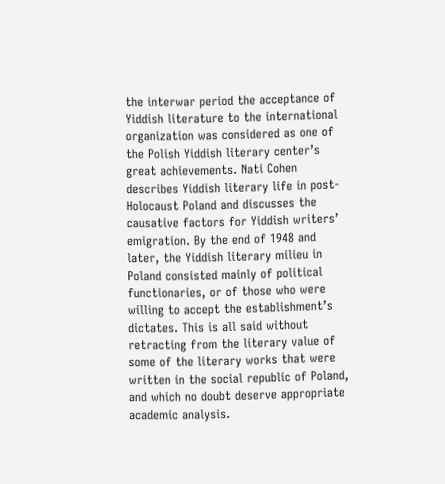the interwar period the acceptance of Yiddish literature to the international organization was considered as one of the Polish Yiddish literary center’s great achievements. Nati Cohen describes Yiddish literary life in post-Holocaust Poland and discusses the causative factors for Yiddish writers’ emigration. By the end of 1948 and later, the Yiddish literary milieu in Poland consisted mainly of political functionaries, or of those who were willing to accept the establishment’s dictates. This is all said without retracting from the literary value of some of the literary works that were written in the social republic of Poland, and which no doubt deserve appropriate academic analysis.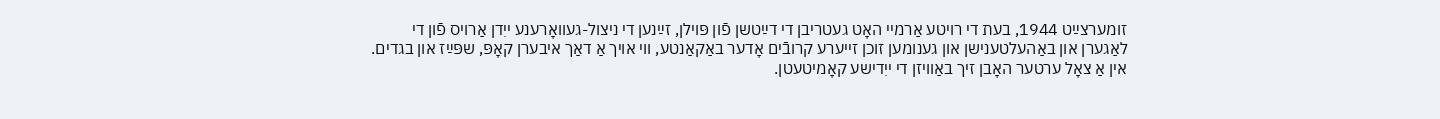זומערצײַט 1944, בעת די רויטע אַרמיי האָט געטריבן די דײַטשן פֿון פּוילן, זײַנען די ניצול-געוואָרענע ייִדן אַרויס פֿון די לאַגערן און באַהעלטענישן און גענומען זוכן זייערע קרובֿים אָדער באַקאַנטע, ווי אויך אַ דאַך איבערן קאָפּ, שפּײַז און בגדים. אין אַ צאָל ערטער האָבן זיך באַוויזן די ייִדישע קאָמיטעטן.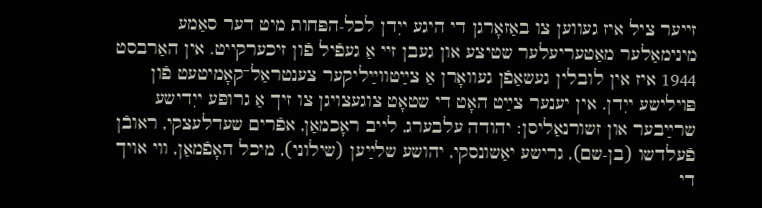זייער ציל איז געווען צו באַזאָרגן די היגע ייִדן לכל-הפּחות מיט דער סאַמע מינימאַלער מאַטעריעלער שטיצע און געבן זיי אַ געפֿיל פֿון זיכערקייט. אין האַרבסט 1944 איז אין לובלין געשאַפֿן געוואָרן אַ צײַטווײַליקער צענטראַל־קאָמיטעט פֿון פּוילישע ייִדן. אין יענער צײַט האָט די שטאָט צוגעצויגן צו זיך אַ גרופּע ייִדישע שרײַבער און זשורנאַליסן: יהודה עלבערג, לייב ראָכמאַן, אפֿרים שעדלעצקי, ראובֿן פֿעלדשו (בן-שם), גרישע יאַשונסקי, יהושע שלײַען (שילוני), מיכל האָפֿמאַן, ווי אויך די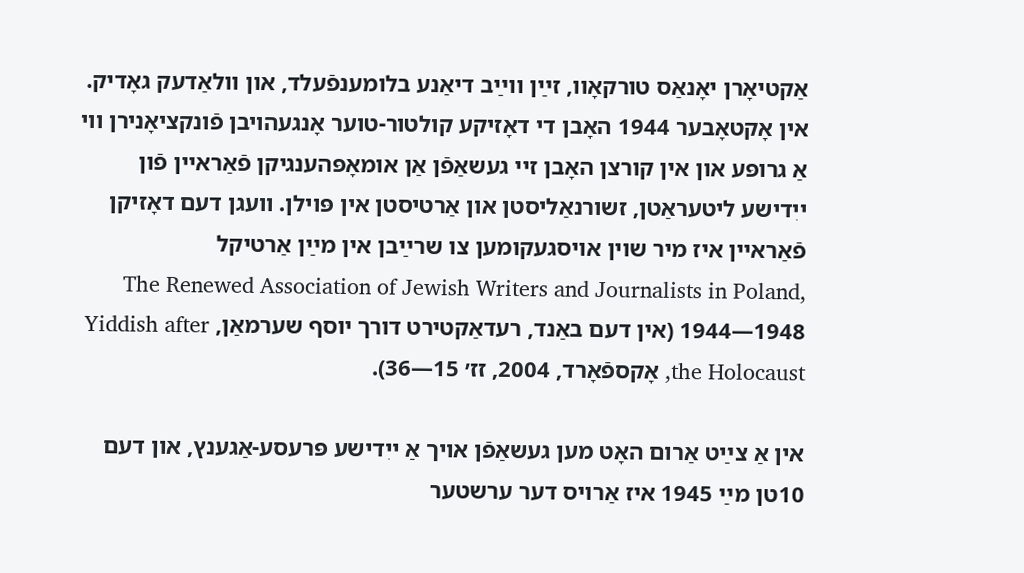אַקטיאָרן יאָנאַס טורקאָוו, זײַן ווײַב דיאַנע בלומענפֿעלד, און וולאַדעק גאָדיק. אין אָקטאָבער 1944 האָבן די דאָזיקע קולטור-טוער אָנגעהויבן פֿונקציאָנירן ווי אַ גרופּע און אין קורצן האָבן זיי געשאַפֿן אַן אומאָפּהענגיקן פֿאַראיין פֿון ייִדישע ליטעראַטן, זשורנאַליסטן און אַרטיסטן אין פּוילן. וועגן דעם דאָזיקן פֿאַראיין איז מיר שוין אויסגעקומען צו שרײַבן אין מײַן אַרטיקל
The Renewed Association of Jewish Writers and Journalists in Poland, 1944—1948 (אין דעם באַנד, רעדאַקטירט דורך יוסף שערמאַן, Yiddish after the Holocaust, אָקספֿאָרד, 2004, זז׳ 15—36).

אין אַ צײַט אַרום האָט מען געשאַפֿן אויך אַ ייִדישע פּרעסע-אַגענץ, און דעם 10טן מײַ 1945 איז אַרויס דער ערשטער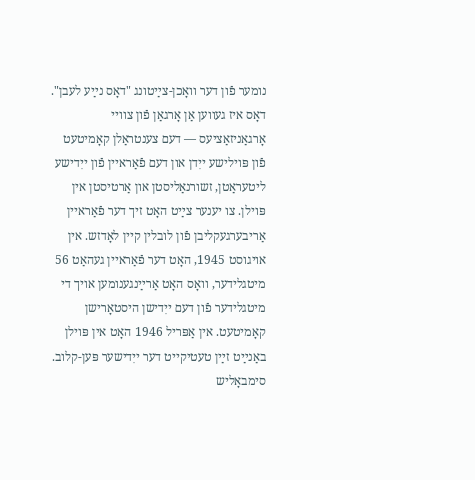נומער פֿון דער וואָכן-צײַטונג "דאָס נײַע לעבן". דאָס איז געווען אַן אָרגאַן פֿון צוויי אָרגאַניזאַציעס — דעם צענטראַלן קאָמיטעט פֿון פּוילישע ייִדן און דעם פֿאַראיין פֿון ייִדישע ליטעראַטן, זשורנאַליסטן און אַרטיסטן אין פּוילן. צו יענער צײַט האָט זיך דער פֿאַראיין אַריבערגעקליבן פֿון לובלין קיין לאָדזש. אין אויגוסט 1945, האָט דער פֿאַראיין געהאַט 56 מיטגלידער, וואָס האָט אַרײַנגענומען אויך די מיטגלידער פֿון דעם ייִדישן היסטאָרישן קאָמיטעט. אין אַפּריל 1946 האָט אין פּוילן באַנײַט זײַן טעטיקייט דער ייִדישער פּען-קלוב. סימבאָליש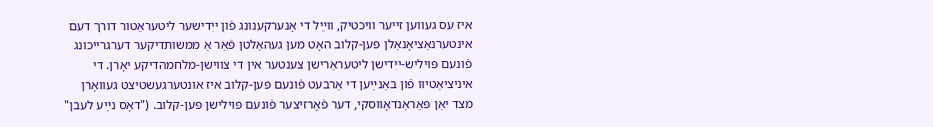איז עס געווען זייער וויכטיק, ווײַל די אָנערקענונג פֿון ייִדישער ליטעראַטור דורך דעם אינטערנאַציאָנאַלן פּען-קלוב האָט מען געהאַלטן פֿאַר אַ ממשותדיקער דערגרייכונג פֿונעם פּויליש-ייִדישן ליטעראַרישן צענטער אין די צווישן-מלחמהדיקע יאָרן. די איניציאַטיוו פֿון באַנײַען די אַרבעט פֿונעם פּען-קלוב איז אונטערגעשטיצט געוואָרן מצד יאַן פּאַראַנדאָווסקי, דער פֿאָרזיצער פֿונעם פּוילישן פּען-קלוב. ("דאָס נײַע לעבן"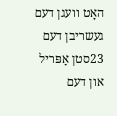האָט וועגן דעם געשריבן דעם 23סטן אַפּריל און דעם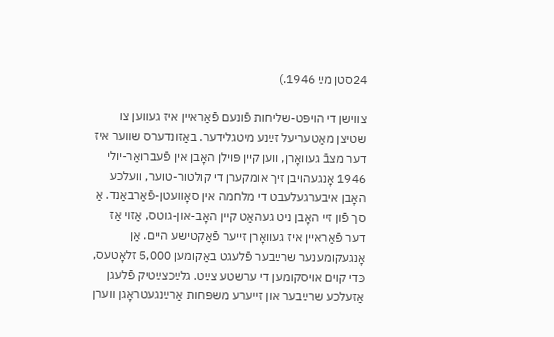24סטן מײַ 1946.)

צווישן די הויפּט-שליחות פֿונעם פֿאַראיין איז געווען צו שטיצן מאַטעריעל זײַנע מיטגלידער. באַזונדערס שווער איז דער מצבֿ געוואָרן, ווען קיין פּוילן האָבן אין פֿעברואַר-יולי 1946 אָנגעהויבן זיך אומקערן די קולטור-טוער, וועלכע האָבן איבערגעלעבט די מלחמה אין סאָוועטן-פֿאַרבאַנד. אַ סך פֿון זיי האָבן ניט געהאַט קיין האָב-און-גוטס, אַזוי אַז דער פֿאַראיין איז געוואָרן זייער פֿאַקטישע היים. אַן אָנגעקומענער שרײַבער פֿלעגט באַקומען 5,000 זלאָטעס, כּדי קוים אויסקומען די ערשטע צײַט. גלײַכצײַטיק פֿלעגן אַזעלכע שרײַבער און זייערע משפּחות אַרײַנגעטראָגן ווערן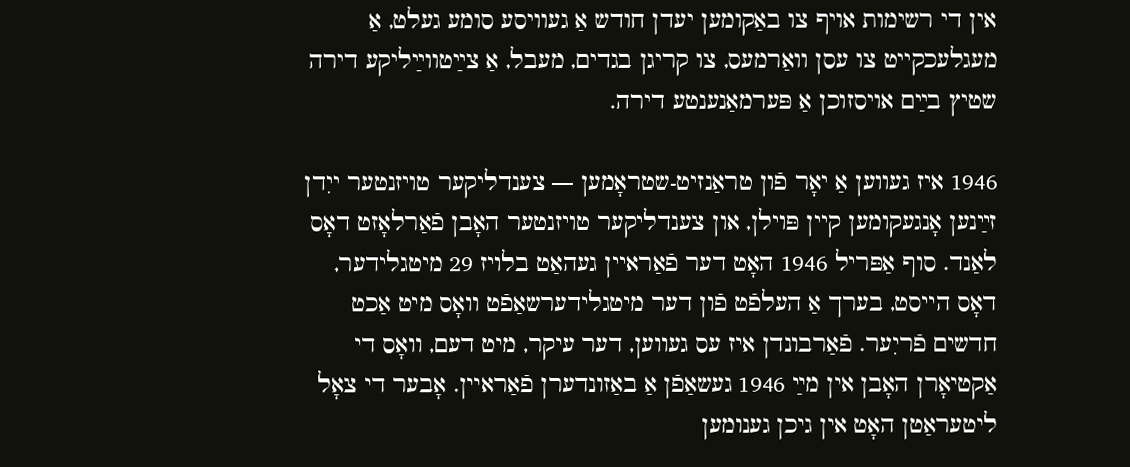אין די רשימות אויף צו באַקומען יעדן חודש אַ געוויסע סומע געלט, אַ מעגלעכקייט צו עסן וואַרמעס, צו קריגן בגדים, מעבל, אַ צײַטווײַליקע דירה שטיץ בײַם אויסזוכן אַ פּערמאַנענטע דירה.

1946 איז געווען אַ יאָר פֿון טראַנזיט-שטראָמען — צענדליקער טויזנטער ייִדן זײַנען אָנגעקומען קיין פּוילן, און צענדליקער טויזנטער האָבן פֿאַרלאָזט דאָס לאַנד. סוף אַפּריל 1946 האָט דער פֿאַראיין געהאַט בלויז 29 מיטגלידער, דאָס הייסט, בערך אַ העלפֿט פֿון דער מיטגלידערשאַפֿט וואָס מיט אַכט חדשים פֿריִער. פֿאַרבונדן איז עס געווען, דער עיקר, מיט דעם, וואָס די אַקטיאָרן האָבן אין מײַ 1946 געשאַפֿן אַ באַזונדערן פֿאַראיין. אָבער די צאָל ליטעראַטן האָט אין גיכן גענומען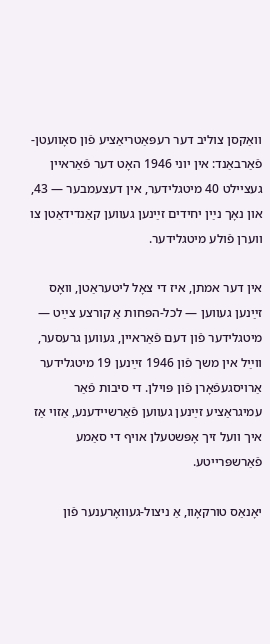וואַקסן צוליב דער רעפּאַטריאַציע פֿון סאָוועטן-פֿאַרבאַנד: אין יוני 1946 האָט דער פֿאַראיין געציילט 40 מיטגלידער, אין דעצעמבער — 43, און נאָך נײַן יחידים זײַנען געווען קאַנדידאַטן צו ווערן פֿולע מיטגלידער.

אין דער אמתן, איז די צאָל ליטעראַטן, וואָס זײַנען געווען — לכל-הפּחות אַ קורצע צײַט — מיטגלידער פֿון דעם פֿאַראיין, געווען גרעסער, ווײַל אין משך פֿון 1946 זײַנען 19 מיטגלידער אַרויסגעפֿאָרן פֿון פּוילן. די סיבות פֿאַר עמיגראַציע זײַנען געווען פֿאַרשיידענע, אַזוי אַז איך וועל זיך אָפּשטעלן אויף די סאַמע פֿאַרשפּרייטע.

יאָנאַס טורקאָוו, אַ ניצול-געוואָרענער פֿון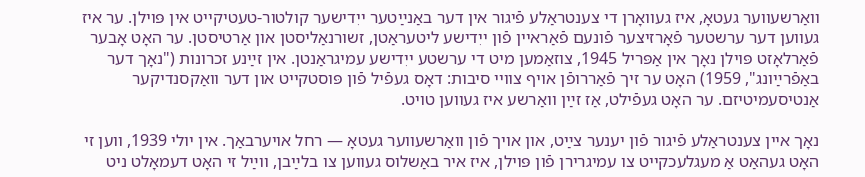וואַרשעווער געטאָ, איז געוואָרן די צענטראַלע פֿיגור אין דער באַנײַטער ייִדישער קולטור-טעטיקייט אין פּוילן. ער איז געווען דער ערשטער פֿאָרזיצער פֿונעם פֿאַראיין פֿון ייִדישע ליטעראַטן, זשורנאַליסטן און אַרטיסטן. ער האָט אָבער פֿאַרלאָזט פּוילן נאָך אין אַפּריל 1945, צוזאַמען מיט די ערשטע ייִדישע עמיגראַנטן. אין זײַנע זכרונות ("נאָך דער באַפֿרײַונג", 1959) האָט ער זיך פֿאַררופֿן אויף צוויי סיבות: דאָס געפֿיל פֿון פּוסטקייט און דער וואַקסנדיקער אַנטיסעמיטיזם. ער האָט געפֿילט, אַז זײַן וואַרשע איז געווען טויט.

נאָך איין צענטראַלע פֿיגור פֿון יענער צײַט, און אויך פֿון וואַרשעווער געטאָ — רחל אויערבאַך. אין יולי 1939, ווען זי האָט געהאַט אַ מעגלעכקייט צו עמיגרירן פֿון פּוילן, איז איר באַשלוס געווען צו בלײַבן, ווײַל זי האָט דעמאָלט ניט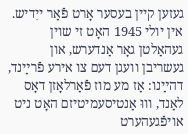געזען קיין בעסער אָרט פֿאַר ייִדיש. אין יולי 1945 האָט זי שוין געהאַלטן גאָר אַנדערש, און געשריבן וועגן דעם צו אירע פֿרײַנד, דהײַנו: אַז מע מוז פֿאַרלאָזן דאָס לאַנד, וווּ אַנטיסעמיטיזם האָט ניט אויפֿגעהערט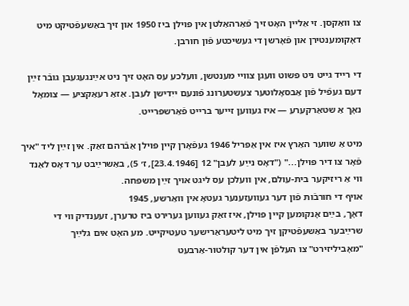צו וואַקסן. זי אַליין האָט זיך פֿאַרהאַלטן אין פּוילן ביז 1950 און זיך באַשעפֿטיקט מיט דאָקומענטירן און פֿאָרשן די געשיכטע פֿון חורבן.

די רייד גייט ניט פּשוט וועגן צוויי מענטשן, וועלכע עס האָט זיך ניט אײַנגעגעבן גובֿר זײַן דעם געפֿיל פֿון אַבסאָלוטער צעשטערונג פֿונעם ייִדישן לעבן. אַזאַ רעאַקציע — צומאָל נאָך אַ שטאַרקערע — איז געווען זייער ברייט פֿאַרשפּרייט.

מיט אַ שווער האַרץ איז אין אַפּריל 1946 געפֿאָרן קיין פּוילן אַבֿרהם זאַק. אין זײַן ליד "איך פֿאָר צו דיר פּוילן..." ("דאָס נײַע לעבן" 12 [23.4.1946], ז׳ 5), באַשרײַבט ער דאָס לאַנד ווי אַ ריזיקער בית-עולם, אין וועלכן עס ליגט אויך זײַן משפּחה.
אויף די חורבֿות פֿון דער געוועזענער געטאָ אין וואַרשע, 1945
דאָך, בײַם אָנקומען קיין פּוילן, איז זאַק געווען גערירט ביז טרערן, זעענדיק ווי די שרײַבער באַשעפֿטיקן זיך מיט ליטעראַרישער טעטיקייט. מע האָט אים גלײַך "מאָביליזירט" צו העלפֿן אין דער קולטור-אַרבעט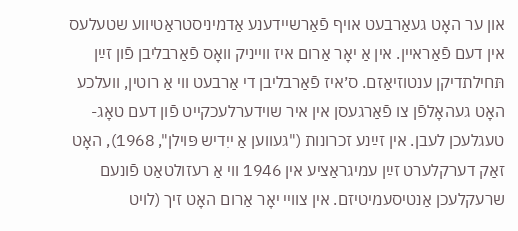און ער האָט געאַרבעט אויף פֿאַרשיידענע אַדמיניסטראַטיווע שטעלעס אין דעם פֿאַראיין. אין אַ יאָר אַרום איז ווייניק וואָס פֿאַרבליבן פֿון זײַן תּחילתדיקן ענטוזיאַזם. ס׳איז פֿאַרבליבן די אַרבעט ווי אַ רוטין, וועלכע האָט געהאָלפֿן צו פֿאַרגעסן אין איר שוידערלעכקייט פֿון דעם טאָג-טעגלעכן לעבן. אין זײַנע זכרונות ("געווען אַ ייִדיש פּוילן", 1968), האָט זאַק דערקלערט זײַן עמיגראַציע אין 1946 ווי אַ רעזולטאַט פֿונעם שרעקלעכן אַנטיסעמיטיזם. אין צוויי יאָר אַרום האָט זיך (לויט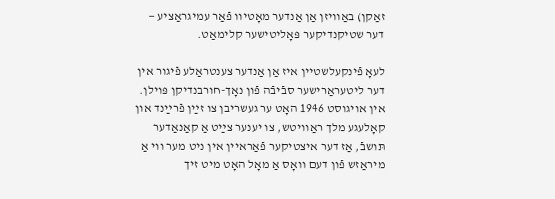זאַקן) באַוויזן אַן אַנדער מאָטיוו פֿאַר עמיגראַציע — דער שטיקנדיקער פּאָליטישער קלימאַט.

לעאָ פֿינקעלשטיין איז אַן אַנדער צענטראַלע פֿיגור אין דער ליטעראַרישער סבֿיבֿה פֿון נאָך-חורבנדיקן פּוילן. אין אויגוסט 1946 האָט ער געשריבן צו זײַן פֿרײַנד און קאָלעגע מלך ראַוויטש, צו יענער צײַט אַ קאַנאַדער תּושבֿ, אַז דער איצטיקער פֿאַראיין אין ניט מער ווי אַ מיראַזש פֿון דעם וואָס אַ מאָל האָט מיט זיך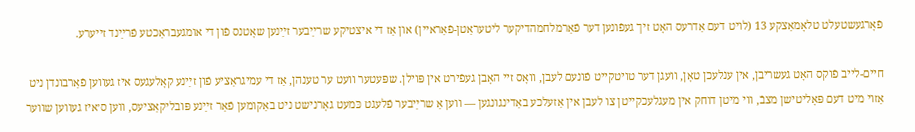פֿאָרגעשטעלט טלאָמאַצקע 13 (לויט דעם אַדרעס האָט זיך געפֿונען דער פֿאַרמלחמהדיקער ליטעראַטן-פֿאַראיין) און אַז די איצטיקע שרײַבער זײַנען שאָטנס פֿון די אומגעבראַכטע פֿרײַנד זייערע.

חיים-לייב פֿוקס האָט געשריבן, אין ענלעכן טאָן, וועגן דער טויטקייט פֿונעם לעבן, וואָס זיי האָבן געפֿירט אין פּוילן. שפּעטער וועט ער טענהן, אַז די עמיגראַציע פֿון זײַנע קאָלעגעס איז געווען פֿאַרבונדן ניט אַזוי מיט דעם פּאָליטישן מצבֿ, ווי מיטן דוחק אין מעגלעכקייטן צו לעבן אין אַזעלכע באַדינגונגען — ווען אַ שרײַבער פֿלעגט כּמעט גאָרנישט ניט באַקומען פֿאַר זײַנע פּובליקאַציעס, ווען ס׳איז געווען שווער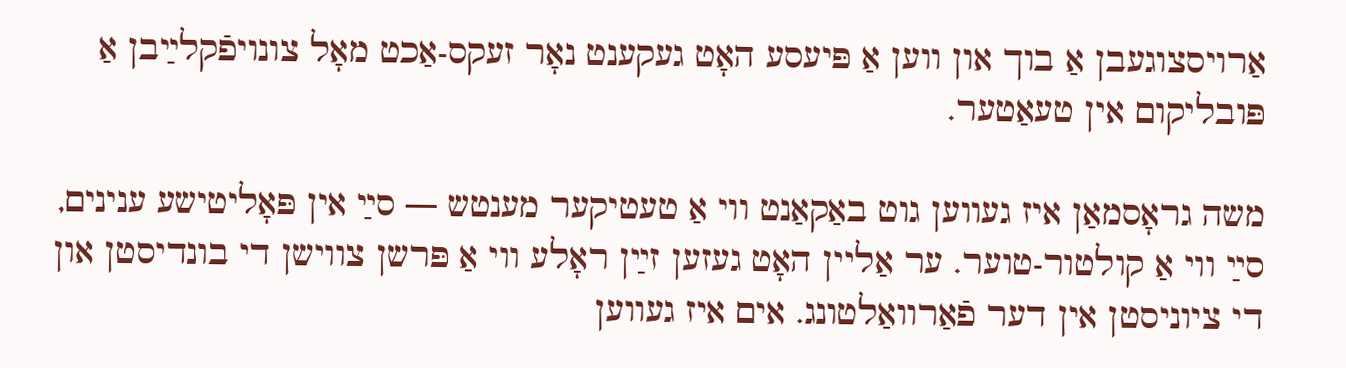אַרויסצוגעבן אַ בוך און ווען אַ פּיעסע האָט געקענט נאָר זעקס-אַכט מאָל צונויפֿקלײַבן אַ פּובליקום אין טעאַטער.

משה גראָסמאַן איז געווען גוט באַקאַנט ווי אַ טעטיקער מענטש — סײַ אין פּאָליטישע ענינים, סײַ ווי אַ קולטור-טוער. ער אַליין האָט געזען זײַן ראָלע ווי אַ פּרשן צווישן די בונדיסטן און די ציוניסטן אין דער פֿאַרוואַלטונג. אים איז געווען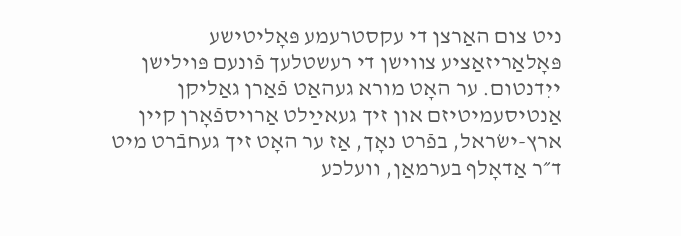ניט צום האַרצן די עקסטרעמע פּאָליטישע פּאָלאַריזאַציע צווישן די רעשטלעך פֿונעם פּוילישן ייִדנטום. ער האָט מורא געהאַט פֿאַרן גאַליקן אַנטיסעמיטיזם און זיך געאײַלט אַרויספֿאָרן קיין ארץ-ישׂראל, בפֿרט נאָך, אַז ער האָט זיך געחבֿרט מיט ד״ר אַדאָלף בערמאַן, וועלכע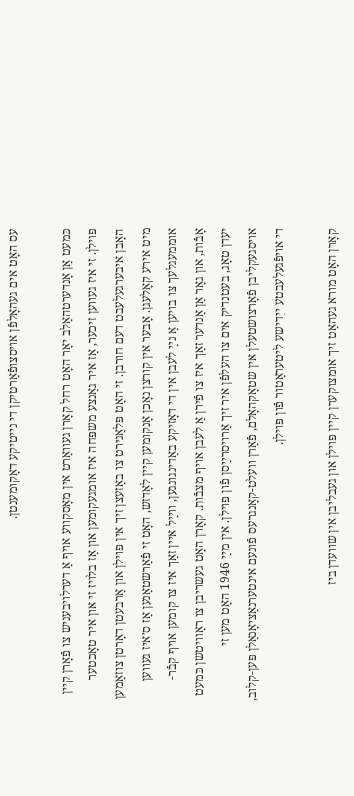עס האָט אים געהאָלפֿן אויסצופֿאַרטיקן די נייטיקע דאָקומענטן.

כּמעט אַן אָנדערטהאַלב יאָר האָט רחל קאָרן געוואַרט אין מאָסקווע אויף אַ דערלויבעניש צו פֿאָרן קיין פּוילן. זי איז געווען זיכער, אַז איר גאַנצע משפּחה איז אומגעקומען און אַז בלויז זי און איר טאָכטער האָבן איבערגעלעבט דעם חורבן. זי האָט פּלאַנירט צו באַזעצן זיך אין פּוילן און אַרבעטן דאָרטן צוזאַמען מיט אירע קאָלעגן. אָבער אין קורצן נאָכן אָנקומען קיין לאָדזש, האָט זי פֿאַרשטאַנען אַז ס׳איז געווען אוממעגלעך צו בויען אַ נײַ לעבן אין די דאָזיקע באַדינגונגען, ווײַל איין זאַך איז צו קומען אויף קבֿר-אָבֿות, און גאָר אַן אַנדער זאַך איז צו פֿירן אַ לעבן אויף מצבֿות. קאָרן האָט געשריבן צו ראַוויטשן כּמעט יעדן טאָג, בעטנדיק אים צו העלפֿן איר זיך אַרויסרײַסן פֿון פּוילן. אין מײַ 1946 האָט מען זי אויסגעקליבן פֿאָרצושטעלן אין שטאָקהאָלם, פֿאַרן וועלט-קאָנגרעס פֿונעם אינטערנאַציאָנאַלן פּען-קלוב, די אויפֿגעלעבטע ייִדישע ליטעראַטור פֿון פּוילן.

קאָרן האָט מורא געהאַט זיך אומצוקערן קיין פּוילן און געבליבן אין שוועדן ביז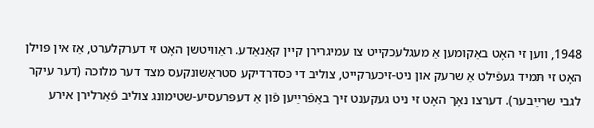1948, ווען זי האָט באַקומען אַ מעגלעכקייט צו עמיגרירן קיין קאַנאַדע. ראַוויטשן האָט זי דערקלערט, אַז אין פּוילן האָט זי תּמיד געפֿילט אַ שרעק און ניט-זיכערקייט, צוליב די כּסדרדיקע סטראַשונקעס מצד דער מלוכה (דער עיקר לגבי שרײַבער). דערצו נאָך האָט זי ניט געקענט זיך באַפֿרײַען פֿון אַ דעפּרעסיע-שטימונג צוליב פֿאַרלירן אירע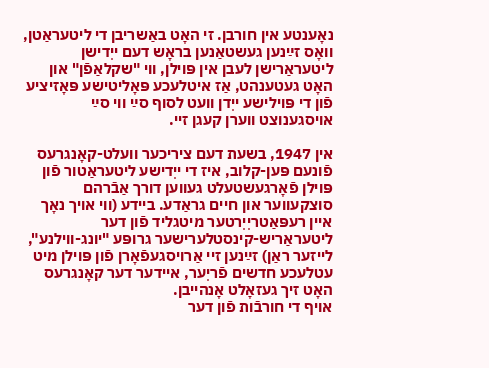נאָענטע אין חורבן. זי האָט באַשריבן די ליטעראַטן, וואָס זײַנען געשטאַנען בראָש דעם ייִדישן ליטעראַרישן לעבן אין פּוילן, ווי "שקלאַפֿן" און האָט געטענהט, אַז איטלעכע פּאָליטישע פּאָזיציע פֿון די פּוילישע ייִדן וועט לסוף סײַ ווי סײַ אויסגענוצט ווערן קעגן זיי.

אין 1947, בשעת דעם ציריכער וועלט-קאָנגרעס פֿונעם פּען-קלוב, איז די ייִדישע ליטעראַטור פֿון פּוילן פֿאָרגעשטעלט געווען דורך אַבֿרהם סוצקעווער און חיים גראַדע. ביידע (ווי אויך נאָך איין רעפּאַטריִיִרטער מיטגליד פֿון דער ליטעראַריש-קינסטלערישער גרופּע "יונג-ווילנע", לייזער ראַן) זײַנען זיי אַרויסגעפֿאָרן פֿון פּוילן מיט עטלעכע חדשים פֿריִער, איידער דער קאָנגרעס האָט זיך געזאָלט אָנהייבן.
אויף די חורבֿות פֿון דער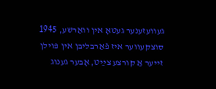געוועזענער געטאָ אין וואַרשע, 1945
סוצקעווער איז פֿאַרבליבן אין פּוילן זייער אַ קורצע צײַט, אָבער גענוג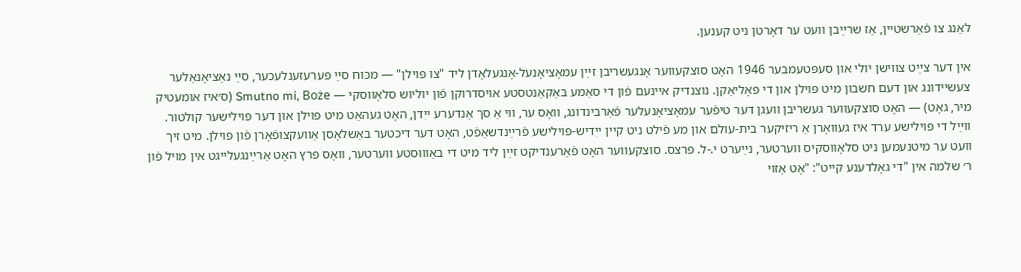לאַנג צו פֿאַרשטיין, אַז שרײַבן וועט ער דאָרטן ניט קענען.

אין דער צײַט צווישן יולי און סעפּטעמבער 1946 האָט סוצקעווער אָנגעשריבן זײַן עמאָציאָנעל-אָנגעלאָדן ליד "צו פּוילן" — מכּוח סײַ פּערעזענלעכער, סײַ נאַציאָנאַלער צעשיידונג און דעם חשבון מיט פּוילן און די פּאָליאַקן. נוצנדיק איינעם פֿון די סאַמע באַקאַנטסטע אויסדרוקן פֿון יוליוש סלאָווסקי — Smutno mi, Boże (ס׳איז אומעטיק מיר, גאָט) — האָט סוצקעווער געשריבן וועגן דער טיפֿער עמאָציאָנעלער פֿאַרבינדונג, וואָס ער, ווי אַ סך אַנדערע ייִדן, האָט געהאַט מיט פּוילן און דער פּוילישער קולטור. ווײַל די פּוילישע ערד איז געוואָרן אַ ריזיקער בית-עולם און מע פֿילט ניט קיין ייִדיש-פּוילישע פֿרײַנדשאַפֿט, האָט דער דיכטער באַשלאָסן אַוועקצופֿאָרן פֿון פּוילן. מיט זיך וועט ער מיטנעמען ניט סלאָווסקיס ווערטער, נײַערט י.-ל. פּרצס. סוצקעווער האָט פֿאַרענדיקט זײַן ליד מיט די באַוווּסטע ווערטער, וואָס פּרץ האָט אַרײַנגעלייגט אין מויל פֿון ר׳ שלמה אין "די גאָלדענע קייט": "אָט אַזוי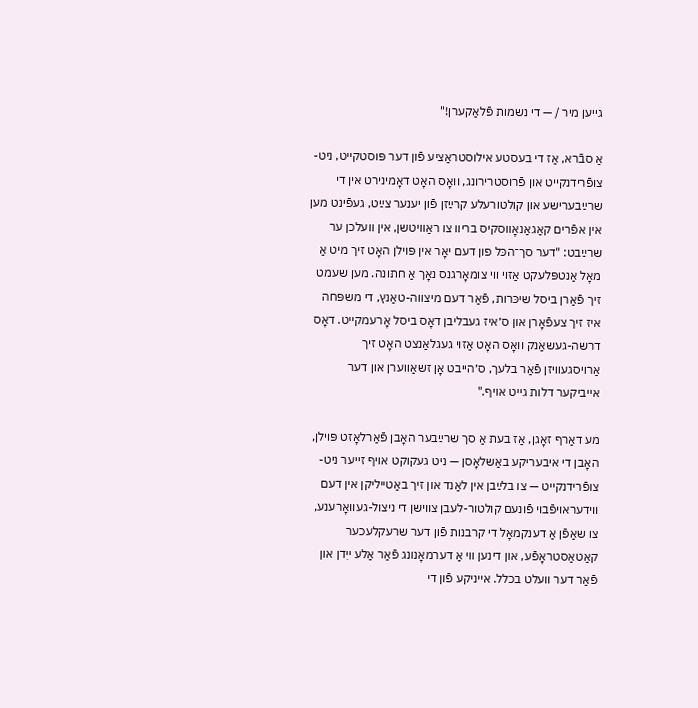גייען מיר / — די נשמות פֿלאַקערן!"

אַ סבֿרא, אַז די בעסטע אילוסטראַציע פֿון דער פּוסטקייט, ניט-צופֿרידנקייט און פֿרוסטרירונג, וואָס האָט דאָמינירט אין די שרײַבערישע און קולטורעלע קרײַזן פֿון יענער צײַט, געפֿינט מען אין אפֿרים קאַגאַנאָווסקיס בריוו צו ראַוויטשן, אין וועלכן ער שרײַבט: "דער סך־הכּל פון דעם יאָר אין פּוילן האָט זיך מיט אַ מאָל אַנטפּלעקט אַזוי ווי צומאָרגנס נאָך אַ חתונה. מען שעמט זיך פֿאַרן ביסל שיכּרות, פֿאַר דעם מיצווה-טאַנץ, די משפּחה איז זיך צעפֿאָרן און ס׳איז געבליבן דאָס ביסל אָרעמקייט. דאָס דרשה-געשאַנק וואָס האָט אַזוי געגלאַנצט האָט זיך אַרויסגעוויזן פֿאַר בלעך, ס׳הייבט אָן זשאַווערן און דער אייביקער דלות גייט אויף."

מע דאַרף זאָגן, אַז בעת אַ סך שרײַבער האָבן פֿאַרלאָזט פּוילן, האָבן די איבעריקע באַשלאָסן — ניט געקוקט אויף זייער ניט-צופֿרידנקייט — צו בלײַבן אין לאַנד און זיך באַטייליקן אין דעם ווידעראויפֿבוי פֿונעם קולטור-לעבן צווישן די ניצול-געוואָרענע, צו שאַפֿן אַ דענקמאָל די קרבנות פֿון דער שרעקלעכער קאַטאַסטראָפֿע, און דינען ווי אַ דערמאָנונג פֿאַר אַלע ייִדן און פֿאַר דער וועלט בכלל. אייניקע פֿון די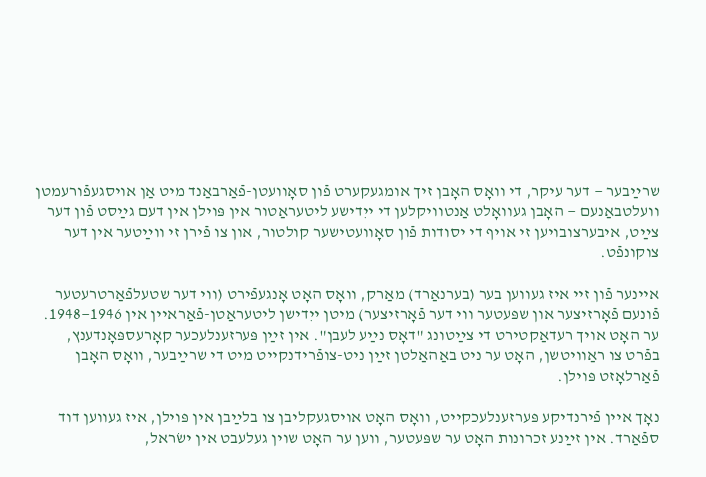שרײַבער — דער עיקר, די וואָס האָבן זיך אומגעקערט פֿון סאָוועטן-פֿאַרבאַנד מיט אַן אויסגעפֿורעמטן וועלטבאַנעם — האָבן געוואָלט אַנטוויקלען די ייִדישע ליטעראַטור אין פּוילן אין דעם גײַסט פֿון דער צײַט, איבערצובויען זי אויף די יסודות פֿון סאָוועטישער קולטור, און צו פֿירן זי ווײַטער אין דער צוקונפֿט.

איינער פֿון זיי איז געווען בער (בערנאַרד) מאַרק, וואָס האָט אָנגעפֿירט (ווי דער שטעלפֿאַרטרעטער פֿונעם פֿאָרזיצער און שפּעטער ווי דער פֿאָרזיצער) מיטן ייִדישן ליטעראַטן-פֿאַראיין אין 1946—1948. ער האָט אויך רעדאַקטירט די צײַטונג "דאָס נײַע לעבן". אין זײַן פּערזענלעכער קאָרעספּאָנדענץ, בפֿרט צו ראַוויטשן, האָט ער ניט באַהאַלטן זײַן ניט-צופֿרידנקייט מיט די שרײַבער, וואָס האָבן פֿאַרלאָזט פּוילן.

נאָך איין פֿירנדיקע פּערזענלעכקייט, וואָס האָט אויסגעקליבן צו בלײַבן אין פּוילן, איז געווען דוד ספֿאַרד. אין זײַנע זכרונות האָט ער שפּעטער, ווען ער האָט שוין געלעבט אין ישׂראל,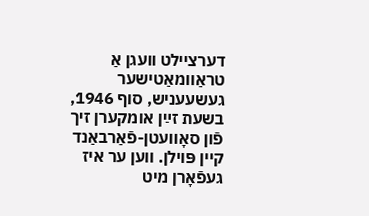דערציילט וועגן אַ טראַוומאַטישער געשעעניש, סוף 1946, בשעת זײַן אומקערן זיך פֿון סאָוועטן-פֿאַרבאַנד קיין פּוילן. ווען ער איז געפֿאָרן מיט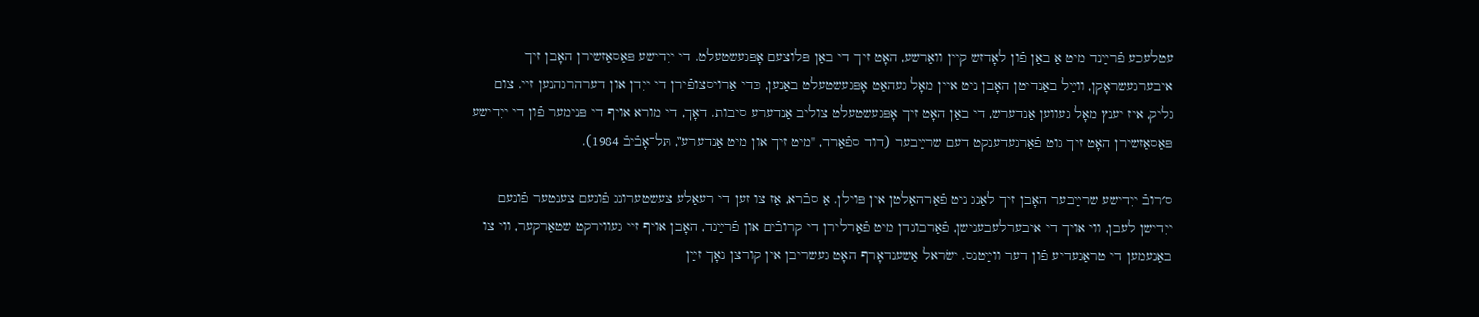עטלעכע פֿרײַנד מיט אַ באַן פֿון לאָדזש קיין וואַרשע, האָט זיך די באַן פּלוצעם אָפּגעשטעלט. די ייִדישע פּאַסאַזשירן האָבן זיך איבערגעשראָקן, ווײַל באַנדיטן האָבן ניט איין מאָל געהאַט אָפּגעשטעלט באַנען, כּדי אַרויסצופֿירן די ייִדן און דערהרגהנען זיי. צום גליק, איז יענץ מאָל געווען אַנדערש, די באַן האָט זיך אָפּגעשטעלט צוליב אַנדערע סיבות. דאָך, די מורא אויף די פּנימער פֿון די ייִדישע פּאַסאַזשירן האָט זיך גוט פֿאַרגעדענקט דעם שרײַבער (דוד ספֿאַרד, "מיט זיך און מיט אַנדערע‟, תּל־אָבֿיבֿ 1984).

ס׳רובֿ ייִדישע שרײַבער האָבן זיך לאַנג ניט פֿאַרהאַלטן אין פּוילן. אַ סבֿרא, אַז צו זען די רעאַלע צעשטערונג פֿונעם צענטער פֿונעם ייִדישן לעבן, ווי אויך די איבערלעבענישן, פֿאַרבונדן מיט פֿאַרלירן די קרובֿים און פֿרײַנד, האָבן אויף זיי געווירקט שטאַרקער, ווי צו באַנעמען די טראַגעדיע פֿון דער ווײַטנס. ישׂראל אַשענדאָרף האָט געשריבן אין קורצן נאָך זײַן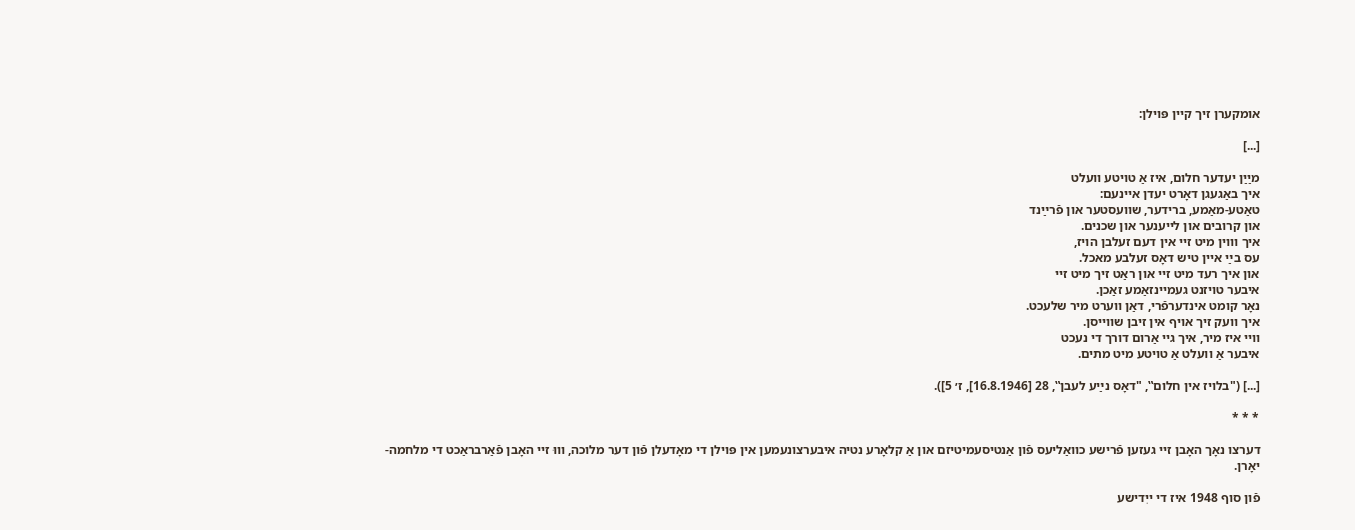אומקערן זיך קיין פּוילן:

[...]

מיַיַן יעדער חלום, איז אַ טויטע וועלט
איך באַגעגן דאָרט יעדן איינעם:
טאַטע-מאַמע, ברידער, שוועסטער און פֿרײַנד
און קרובים און לייענער און שכנים.
איך וווין מיט זיי אין דעם זעלבן הויז,
עס בײַ איין טיש דאָס זעלבע מאכל.
און איך רעד מיט זיי און ראַט זיך מיט זיי
איבער טויזנט געמיינזאַמע זאַכן.
נאָר קומט אינדערפֿרי, דאַן ווערט מיר שלעכט.
איך וועק זיך אויף אין זיבן שווייסן.
וויי איז מיר, איך גיי אַרום דורך די נעכט
איבער אַ וועלט אַ טויטע מיט מתים.

[...] ("בלויז אין חלום‟, "דאָס נײַע לעבן‟, 28 [16.8.1946], ז׳ 5]).

* * *

דערצו נאָך האָבן זיי געזען פֿרישע כוואַליעס פֿון אַנטיסעמיטיזם און אַ קלאָרע נטיה איבערצונעמען אין פּוילן די מאָדעלן פֿון דער מלוכה, וווּ זיי האָבן פֿאַרבראַכט די מלחמה-יאָרן.

פֿון סוף 1948 איז די ייִדישע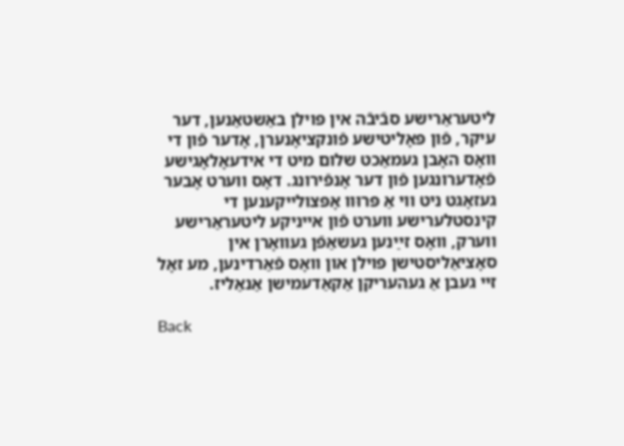ליטעראַרישע סבֿיבֿה אין פּוילן באַשטאַנען, דער עיקר, פֿון פּאָליטישע פֿונקציאָנערן, אָדער פֿון די וואָס האָבן געמאַכט שלום מיט די אידעאָלאָגישע פֿאָדערונגען פֿון דער אָנפֿירונג. דאָס ווערט אָבער געזאָגט ניט ווי אַ פּרוּוו אָפּצולייקענען די קינסטלערישע ווערט פֿון אייניקע ליטעראַרישע ווערק, וואָס זײַנען געשאַפֿן געוואָרן אין סאָציאַליסטישן פּוילן און וואָס פֿאַרדינען, מע זאָל זיי געבן אַ געהעריקן אַקאַדעמישן אַנאַליז.

Back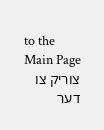to the Main Page
צוריק צו דער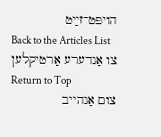הויפּט־זײַט
Back to the Articles List
צו אַנדערע אַרטיקלען
Return to Top
צום אַנהייב